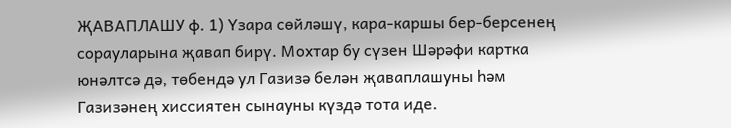ҖАВАПЛАШУ ф. 1) Үзара сөйләшү, кара-каршы бер-берсенең сорауларына җавап бирү. Мохтар бу сүзен Шәрәфи картка юнәлтсә дә, төбендә ул Газизә белән җаваплашуны һәм Газизәнең хиссиятен сынауны күздә тота иде.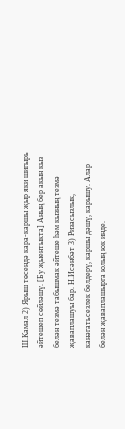Ш.Камал 2) Ярыш төсендә кара-каршы җыр яки шигырь әйтешеп сөйләшү. [Бу җыентыкта] Аның бер акын кыз белән тезмә табышмак әйтеше һәм кызның тезмә җаваплашуы бар. Н.Исәнбәт 3) Ризасызлык, канәгатьсезлек белдерү, каршы дәшү, карышу. Алар белән җаваплашырга юлың юк инде.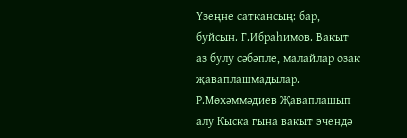Үзеңне саткансың: бар, буйсын. Г.Ибраһимов. Вакыт аз булу сәбәпле, малайлар озак җаваплашмадылар. Р.Мөхәммәдиев Җаваплашып алу Кыска гына вакыт эчендә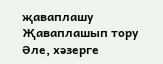җаваплашу Җаваплашып тору Әле, хәзерге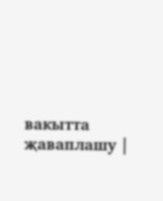вакытта җаваплашу |